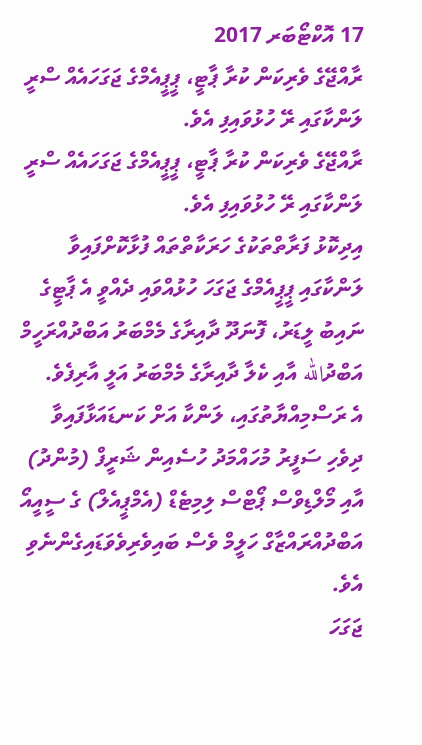17 އޮކްޓޯބަރ 2017
ރާއްޖޭގެ ވެރިކަން ކުރާ ޕާޓީ، ޕީޕީއެމްގެ ޖަގަހައެއް ސްރީ ލަންކާގައި ރޭ ހުޅުވައިފި އެވެ.
ރާއްޖޭގެ ވެރިކަން ކުރާ ޕާޓީ، ޕީޕީއެމްގެ ޖަގަހައެއް ސްރީ ލަންކާގައި ރޭ ހުޅުވައިފި އެވެ.
އިދިކޮޅު ފަރާތްތަކުގެ ހަރަކާތްތައް ފުޅާކޮށްފައިވާ ލަންކާގައި ޕީޕީއެމްގެ ޖަގަހަ ހުޅުއްވައި ދެއްވީ އެ ޕާޓީގެ ނައިބު ލީޑަރު، ފޮނަދޫ ދާއިރާގެ މެމްބަރު އަބްދުއްރަހީމް އަބްދުالله އާއި ކެލާ ދާއިރާގެ މެމްބަރު އަލީ އާރިފެވެ.
އެ ރަސްމިއްޔާތުގައި، ލަންކާ އަށް ކަނޑައަޅާފައިވާ ދިވެހި ސަފީރު މުހައްމަދު ހުސެއިން ޝަރީފް (މުންދު) އާއި މޯލްޑިވްސް ޕޯޓްސް ލިމިޓެޑް (އެމްޕީއެލް) ގެ ސީއީއޯ އަބްދުއްރައްޒާގް ހަލީމް ވެސް ބައިވެރިވެވަޑައިގެންނެވި އެވެ.
ޖަގަހަ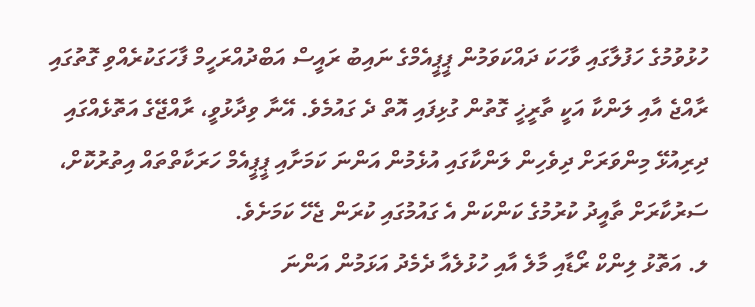ހުޅުވުމުގެ ހަފުލާގައި ވާހަކަ ދައްކަވަމުން ޕީޕީއެމްގެ ނައިބު ރައީސް އަބްދުއްރަހީމް ފާހަގަކުރެއްވި ގޮތުގައި ރާއްޖެ އާއި ލަންކާ އަކީ ތާރީޚީ ގޮތުން ގުޅިފައި އޮތް ދެ ގައުމެވެ. އޭނާ ވިދާޅުވީ، ރާއްޖޭގެ އަތޮޅެއްގައި ދިރިއުޅޭ މިންވަރަށް ދިވެހިން ލަންކާގައި އުޅެމުން އަންނަ ކަމަށާއި ޕީޕީއެމް ހަރަކާތްތައް އިތުރުކޮށް، ސަރުކާރަށް ތާއީދު ކުރުމުގެ ކަންކަން އެ ގައުމުގައި ކުރަން ޖެހޭ ކަމަށެވެ.
ލ. އަތޮޅު ލިންކް ރޯޑާއި މާލެ އާއި ހުޅުލެއާ ދެމެދު އަޅަމުން އަންނަ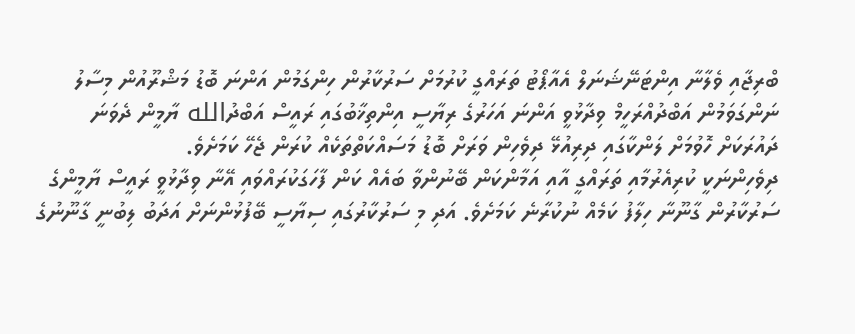ބްރިޖާއި ވެލާނާ އިންޓަނޭޝަނަލް އެއާޕޯޓު ތަރައްގީ ކުރުމަށް ސަރުކާރުން ހިންގަމުން އަންނަ ބޮޑު މަޝްރޫއުން މިސާލު ނަންގަވަމުން އަބްދުއްރަހީމް ވިދާޅުވީ އަންނަ އަހަރުގެ ރިޔާސީ އިންތިޚާބުގައި ރައީސް އަބްދުالله ޔާމީން ދެވަނަ ދައުރަކަށް ހޮވުމަށް ލަންކާގައި ދިރިއުޅޭ ދިވެހިން ވަރަށް ބޮޑު މަސައްކަތްތަކެއް ކުރަން ޖެހޭ ކަމަށެވެ.
ދިވެހިންނަކީ ކުރިއެރުމާއި ތަރައްގީ އާއި އަމާންކަން ބޭނުންވާ ބައެއް ކަން ފާހަގަކުރައްވައި އޭނާ ވިދާޅުވީ ރައީސް ޔާމީންގެ ސަރުކާރުން ގާނޫނާ ހިލާފު ކަމެއް ނުކުރާނެ ކަމަށެވެ. އަދި މި ސަރުކާރުގައި ސިޔާސީ ބޭފުޅުންނަށް އަދަބު ލިބުނީ ގާނޫނުގެ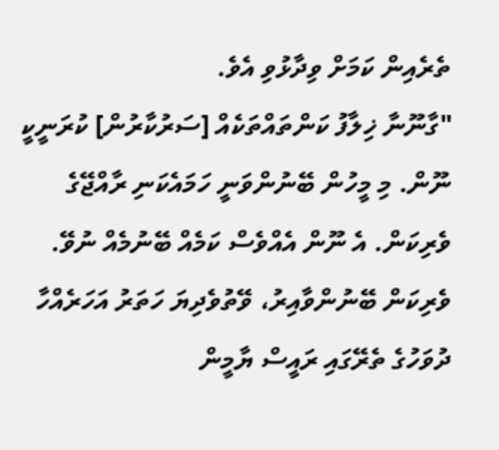ތެރެއިން ކަމަށް ވިދާޅުވި އެވެ.
"ގާނޫނާ ޚިލާފު ކަންތައްތަކެއް [ސަރުކާރުން] ކުރަނީކީ ނޫން. މި މީހުން ބޭނުންވަނީ ހަމައެކަނި ރާއްޖޭގެ ވެރިކަން. އެ ނޫން އެއްވެސް ކަމެއް ބޭނުމެއް ނުވޭ. ވެރިކަން ބޭނުންވާއިރު، ވޭތުވެދިޔަ ހަތަރު އަހަރެއްހާ ދުވަހުގެ ތެރޭގައި ރައީސް ޔާމީން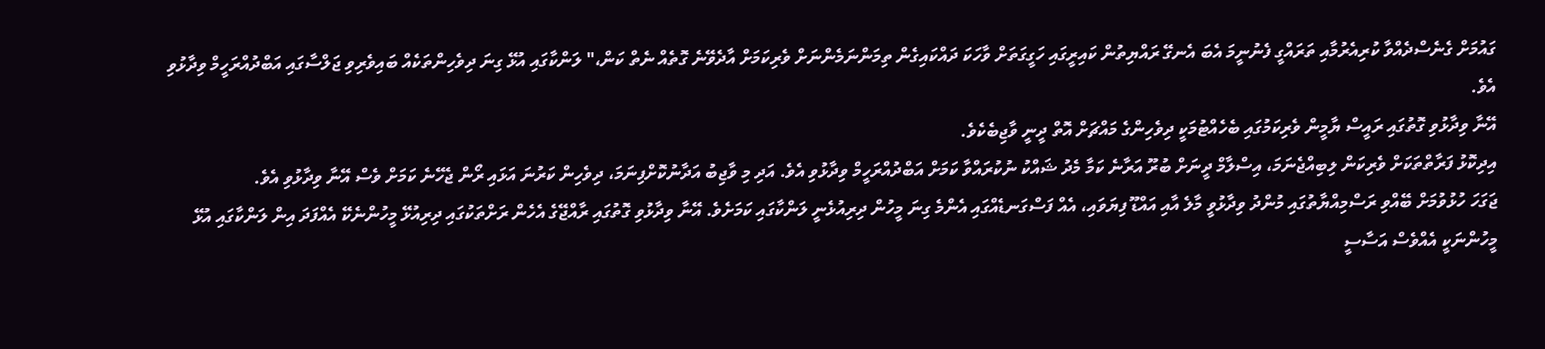ގައުމަށް ގެނެސްދެއްވާ ކުރިއެރުމާއި ތަރައްގީ ފެނުނީމަ އެބަ އެނގޭ ރައްޔިތުން ކައިރީގައި ހަގީގަތަށް ވާހަކަ ދައްކައިގެން ތިމަންނަމެންނަށް ވެރިކަމަށް އާދެވޭނެ ގޮތެއް ނެތް ކަން،" ލަންކާގައި އުޅޭ ގިނަ ދިވެހިންތަކެއް ބައިވެރިވި ޖަލްސާގައި އަބްދުއްރަހީމް ވިދާޅުވި އެވެ.
އޭނާ ވިދާޅުވި ގޮތުގައި ރައީސް ޔާމީން ވެރިކަމުގައި ބެހެއްޓުމަކީ ދިވެހިންގެ މައްޗަށް އޮތް ދީނީ ވާޖިބެކެވެ.
އިދިކޮޅު ފަރާތްތަކަށް ވެރިކަން ލިބިއްޖެނަމަ، އިސްލާމް ދީނަށް ބުރޫ އަރާނެ ކަމާ މެދު ޝައްކު ނުކުރައްވާ ކަމަށް އަބްދުއްރަހީމް ވިދާޅުވި އެވެ. އަދި މި ވާޖިބު އަދާނުކޮށްފިނަމަ، ދިވެހިން ކަރުނަ އަޅައި ރޯން ޖެހޭނެ ކަމަށް ވެސް އޭނާ ވިދާޅުވި އެވެ.
ޖަގަހަ ހުޅުވުމަށް ބޭއްވި ރަސްމިއްޔާތުގައި މުންދު ވިދާޅުވީ މާލެ އާއި އައްޑޫ ފިޔަވައި، އެއް ފަސްގަނޑެއްގައި އެންމެ ގިނަ މީހުން ދިރިއުޅެނީ ލަންކާގައި ކަމަށެވެ. އޭނާ ވިދާޅުވި ގޮތުގައި ރާއްޖޭގެ އެހެން ރަށްތަކުގައި ދިރިއުޅޭ މީހުންނެކޭ އެއްފަދަ އިން ލަންކާގައި އުޅޭ މީހުންނަކީ އެއްވެސް އަސާސީ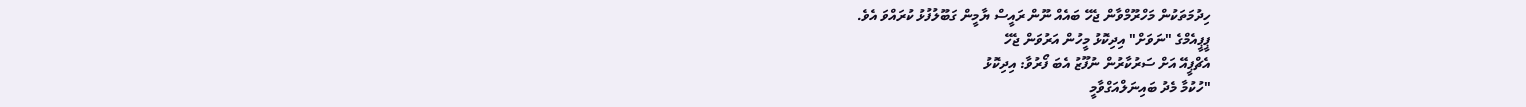ހިދުމަތަކުން މަހްރޫމްވާން ޖެހޭ ބައެއް ނޫން ރައީސް ޔާމީން ގަބޫލުފުޅު ކުރައްވަ އެވެ.
ޕީޕީއެމްގެ "ނަވަށް" އިދިކޮޅު މީހުން އަރުވަން ޖެހޭ
އެޗްޕީއޭ އަށް ސަރުކާރުން ނުފޫޒު އެބަ ފޯރުވާ: އިދިކޮޅު
"ހުކުމާ މެދު ބައިނަލްއަގްވާމީ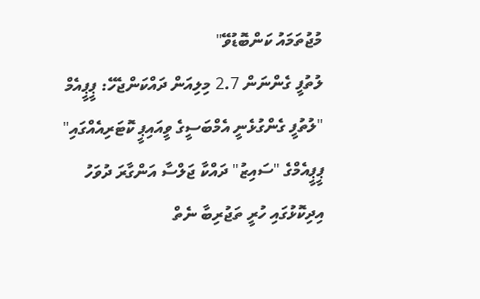މުޖުތަމައު ކަންބޮޑުވޭ"
ލުތުފީ ގެންނަން 2.7 މިލިއަން ދައްކަންޖެހޭ: ޕީޕީއެމް
"ލުތުފީ ގެންގުޅެނީ އެމްބަސީގެ ވީއައިޕީ ކޮޓަރިއެއްގައި"
ޕީޕީއެމްގެ "ސައިޒު" ދައްކާ ޖަލްސާ އަންގާރަ ދުވަހު
އިދިކޮޅުގައި ހުރީ ތަޖުރިބާ ނެތް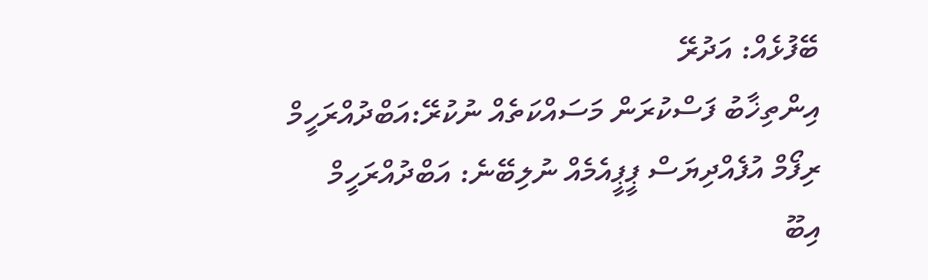ބޭފުޅެއް: އަދުރޭ
އިންތިޚާބު ފަސްކުރަން މަސައްކަތެއް ނުކުރޭ:އަބްދުއްރަހީމް
ރިފޯމް އުފެއްދިޔަސް ޕީޕީއެމެއް ނުލިބޭނެ: އަބްދުއްރަހީމް
އިބޫ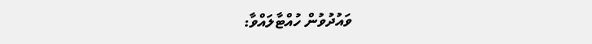ވައުދުވުން ހުއްޓާލައްވާ: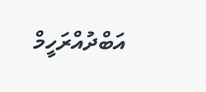އަބްދުއްރަހީމް